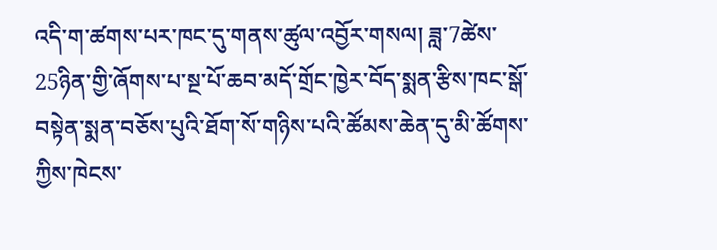འདི་ག་ཚགས་པར་ཁང་དུ་གནས་ཚུལ་འབྱོར་གསལ། ཟླ་7ཚེས་25ཉིན་གྱི་ཞོགས་པ་སྔ་པོ་ཆབ་མདོ་གྲོང་ཁྱེར་བོད་སྨན་རྩིས་ཁང་སྒོ་བསྟེན་སྨན་བཅོས་པུའི་ཐོག་སོ་གཉིས་པའི་ཚོམས་ཆེན་དུ་མི་ཚོགས་ཀྱིས་ཁེངས་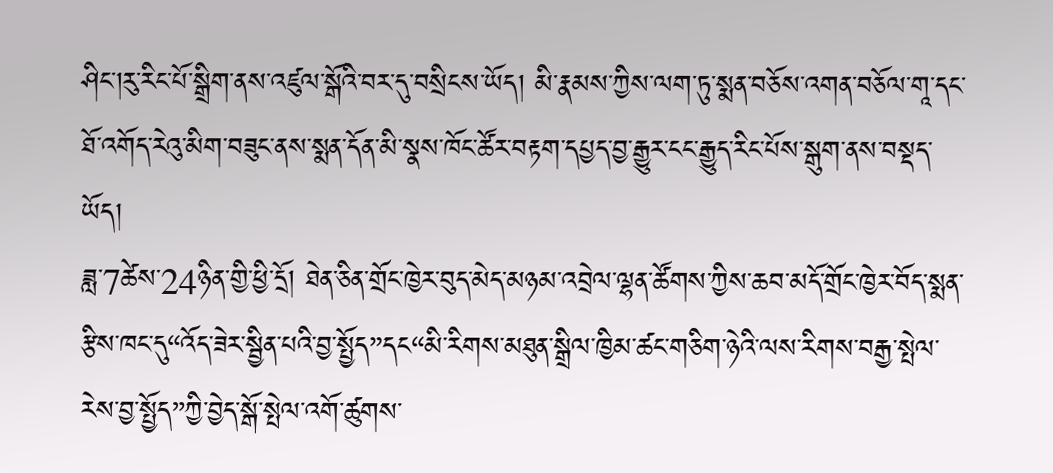ཤིང་།རུ་རིང་པོ་སྒྲིག་ནས་འཛུལ་སྒོའི་བར་དུ་བསྲིངས་ཡོད། མི་རྣམས་ཀྱིས་ལག་ཏུ་སྨན་བཅོས་འགན་བཅོལ་གཱ་དང་ཐོ་འགོད་རེའུ་མིག་བཟུང་ནས་སྨན་དོན་མི་སྣས་ཁོང་ཚོར་བརྟག་དཔྱད་བྱ་རྒྱུར་ངང་རྒྱུད་རིང་པོས་སྒུག་ནས་བསྡད་ཡོད།
ཟླ་7ཚེས་24ཉིན་གྱི་ཕྱི་དྲོ། ཐེན་ཅིན་གྲོང་ཁྱེར་བུད་མེད་མཉམ་འབྲེལ་ལྷན་ཚོགས་ཀྱིས་ཆབ་མདོ་གྲོང་ཁྱེར་བོད་སྨན་རྩིས་ཁང་དུ“འོད་ཟེར་སྦྱིན་པའི་བྱ་སྤྱོད”དང“མི་རིགས་མཐུན་སྒྲིལ་ཁྱིམ་ཚང་གཅིག་ཉེའི་ལས་རིགས་བརྒྱ་སྤེལ་རེས་བྱ་སྤྱོད”ཀྱི་བྱེད་སྒོ་སྤེལ་འགོ་ཚུགས་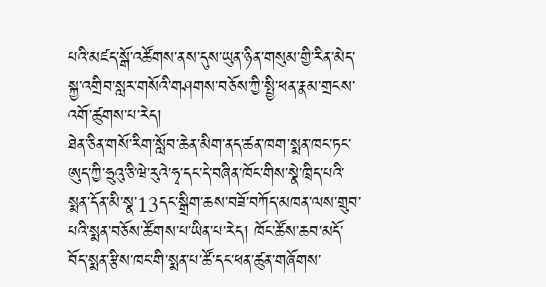པའི་མཛད་སྒོ་འཚོགས་ནས་དུས་ཡུན་ཉིན་གསུམ་གྱི་རིན་མེད་སྐྱ་འགྲིབ་སླར་གསོའི་གཤགས་བཅོས་ཀྱི་སྤྱི་ཕན་རྣམ་གྲངས་འགོ་ཚུགས་པ་རེད།
ཐེན་ཅིན་གསོ་རིག་སློབ་ཆེན་མིག་ནད་ཚན་ཁག་སྨན་ཁང་ཏང་ཨུད་ཀྱི་ཧྲུའུ་ཅི་ཝེ་རུའེ་ཧྭ་དང་དེ་བཞིན་ཁོང་གིས་སྣེ་ཁྲིད་པའི་སྨན་དོན་མི་སྣ་13དང་སྒྲིག་ཆས་བཟོ་བཀོད་མཁན་ལས་གྲུབ་པའི་སྨན་བཅོས་ཚོགས་པ་ཡིན་པ་རེད། ཁོང་ཚོས་ཆབ་མདོ་བོད་སྨན་རྩིས་ཁང་གི་སྨན་པ་ཚོ་དང་ཕན་ཚུན་གཞོགས་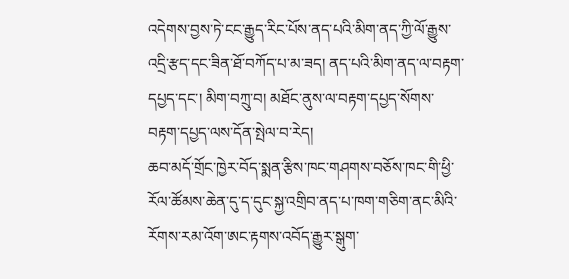འདེགས་བྱས་ཏེ་ངང་རྒྱུད་རིང་པོས་ནད་པའི་མིག་ནད་ཀྱི་ལོ་རྒྱུས་འདྲི་རྩད་དང་ཟིན་ཐོ་བཀོད་པ་མ་ཟད། ནད་པའི་མིག་ནད་ལ་བརྟག་དཔྱད་དང་། མིག་བཀྲུ་བ། མཐོང་ནུས་ལ་བརྟག་དཔྱད་སོགས་བརྟག་དཔྱད་ལས་དོན་སྤེལ་བ་རེད།
ཆབ་མདོ་གྲོང་ཁྱེར་བོད་སྨན་རྩིས་ཁང་གཤགས་བཅོས་ཁང་གི་ཕྱི་རོལ་ཚོམས་ཆེན་དུ་ད་དུང་སྐྱ་འགྲིབ་ནད་པ་ཁག་གཅིག་ནང་མིའི་རོགས་རམ་འོག་ཨང་རྟགས་འབོད་རྒྱུར་སྒུག་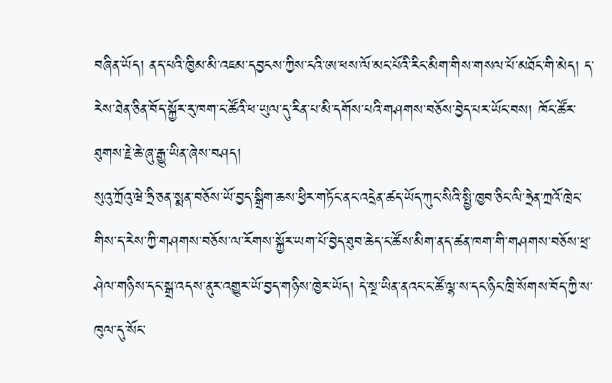བཞིན་ཡོད། ནད་པའི་ཁྱིམ་མི་འཇམ་དབྱངས་ཀྱིས་ངའི་ཨ་ཕས་ལོ་མང་པོའི་རིང་མིག་གིས་གསལ་པོ་མཐོང་གི་མེད། ད་རེས་ཐེན་ཅིན་བོད་སྐྱོར་རུ་ཁག་ང་ཚོའི་ཕ་ཡུལ་དུ་རིན་པ་མི་དགོས་པའི་གཤགས་བཅོས་བྱེད་པར་ཡོང་བས། ཁོང་ཚོར་ཐུགས་རྗེ་ཆེ་ཞུ་རྒྱུ་ཡིན་ཞེས་བཤད།
སུའུ་ཀྲོའུ་ཝེ་ཧྲི་ཅན་སྨན་བཅོས་ཡོ་བྱད་སྒྲིག་ཆས་ཕྱིར་གཏོང་ནང་འདྲེན་ཚད་ཡོད་ཀུང་སིའི་སྤྱི་ཁྱབ་ཅིང་ལི་ཧྲེན་ཀྲའོ་ཁྲེང་གིས་ད་རེས་ཀྱི་གཤགས་བཅོས་ལ་རོགས་སྐྱོར་ཡག་པོ་བྱེད་ཐུབ་ཆེད་ང་ཚོས་མིག་ནད་ཚན་ཁག་གི་གཤགས་བཅོས་ཕྲ་ཤེལ་གཉིས་དང་སྒྲ་འདས་ནུར་འགྱུར་ཡོ་བྱད་གཉིས་ཁྱེར་ཡོད། དེ་སྔ་ཡིན་ནའང་ང་ཚོ་ལྷ་ས་དང་ཉིང་ཁྲི་སོགས་བོད་ཀྱི་ས་ཁུལ་དུ་སོང་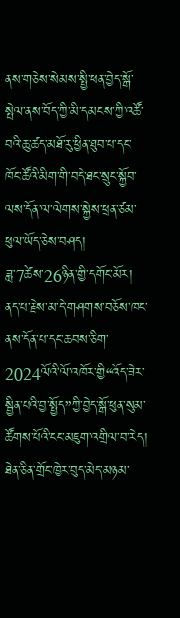ནས་གཅེས་སེམས་སྤྱི་ཕན་བྱེད་སྒོ་སྤེལ་ནས་བོད་ཀྱི་མི་དམངས་ཀྱི་འཚོ་བའི་ཆུ་ཚད་མཐོ་རུ་ཕྱིན་ཐུབ་པ་དང་ཁོང་ཚོའི་མིག་གི་བདེ་ཐང་སྲུང་སྐྱོབ་ལས་དོན་ལ་ལེགས་སྐྱེས་ཕྲན་ཙམ་ཕུལ་ཡོད་ཅེས་བཤད།
ཟླ་7ཚེས་26ཉིན་གྱི་དགོང་མོར། ནད་པ་རྗེས་མ་དེ་གཤགས་བཅོས་ཁང་ནས་དོན་པ་དང་ཆབས་ཅིག་2024ལོའི་ལོ་འཁོར་གྱི“འོད་ཟེར་སྦྱིན་པའི་བྱ་སྤྱོད”ཀྱི་བྱེད་སྒོ་ཕུན་སུམ་ཚོགས་པོའི་ངང་མཇུག་འགྲིལ་བ་རེད། ཐེན་ཅིན་གྲོང་ཁྱེར་བུད་མེད་མཉམ་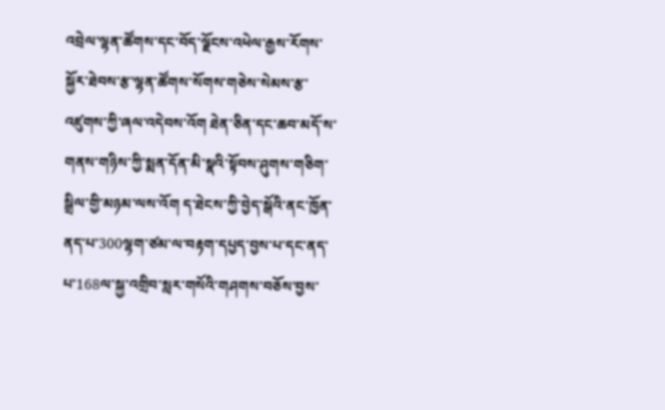འབྲེལ་ལྷན་ཚོགས་དང་བོད་ལྗོངས་འཕེལ་རྒྱས་རོགས་སྐྱོར་ཐེབས་རྩ་ལྷན་ཚོགས་སོགས་གཅེས་སེམས་རྩ་འཛུགས་ཀྱི་ཞལ་འདེབས་འོག ཐེན་ཅིན་དང་ཆབ་མདོ་ས་གནས་གཉིས་ཀྱི་སྨན་དོན་མི་སྣའི་སྟོབས་ཤུགས་གཅིག་སྒྲིལ་གྱི་མཉམ་ལས་འོག ད་ཐེངས་ཀྱི་བྱེད་སྒོའི་ནང་ཁྱོན་ནད་པ་300ལྷག་ཙམ་ལ་བརྟག་དཔྱད་བྱས་པ་དང་ནད་པ་168ལ་སྐྱ་འགྲིབ་སླར་གསོའི་གཤགས་བཅོས་བྱས་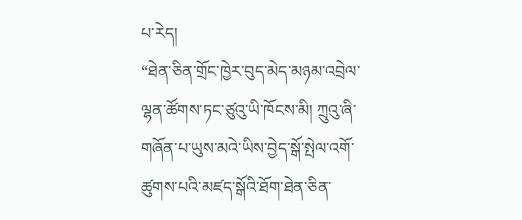པ་རེད།
“ཐེན་ཅིན་གྲོང་ཁྱེར་བུད་མེད་མཉམ་འབྲེལ་ལྷན་ཚོགས་ཏང་ཙུའུ་ཡི་ཁོངས་མི། ཀྲུའུ་ཞི་གཞོན་པ་ཡུས་མའེ་ཡིས་བྱེད་སྒོ་སྤེལ་འགོ་ཚུགས་པའི་མཛད་སྒོའི་ཐོག་ཐེན་ཅིན་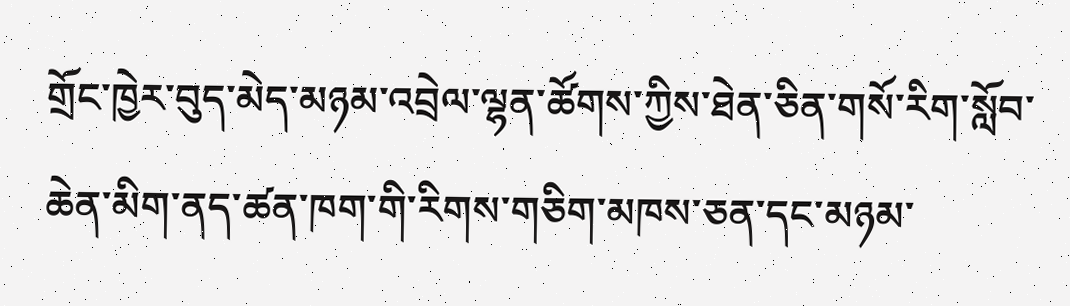གྲོང་ཁྱེར་བུད་མེད་མཉམ་འབྲེལ་ལྷན་ཚོགས་ཀྱིས་ཐེན་ཅིན་གསོ་རིག་སློབ་ཆེན་མིག་ནད་ཚན་ཁག་གི་རིགས་གཅིག་མཁས་ཅན་དང་མཉམ་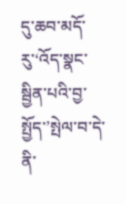དུ་ཆབ་མདོ་རུ་‘འོད་སྣང་སྦྱིན་པའི་བྱ་སྤྱོད་’སྤེལ་བ་དེ་ནི་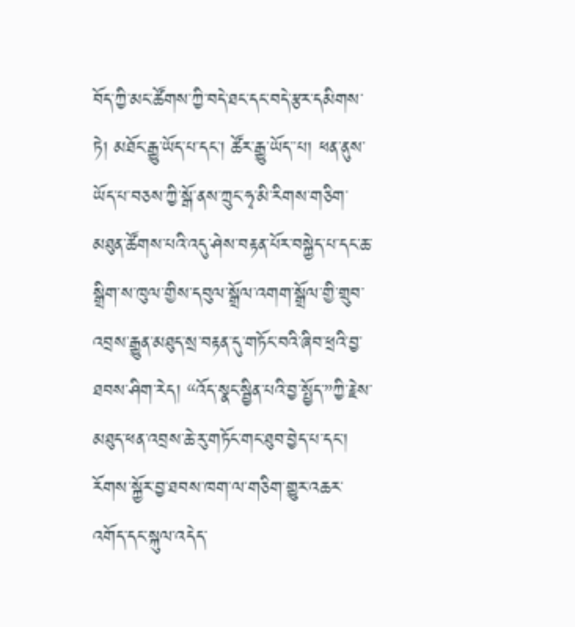བོད་ཀྱི་མང་ཚོགས་ཀྱི་བདེ་ཐང་དང་བདེ་རྩར་དམིགས་ཏེ། མཐོང་རྒྱུ་ཡོད་པ་དང་། ཚོར་རྒྱུ་ཡོད་་པ། ཕན་ནུས་ཡོད་པ་བཅས་ཀྱི་སྒོ་ནས་ཀྲུང་ཧྭ་མི་རིགས་གཅིག་མཐུན་ཚོགས་པའི་འདུ་ཤེས་བརྟན་པོར་བསྐྱེད་པ་དང་ཆ་སྒྲིག་ས་ཁུལ་གྱིས་དབུལ་སྒྲོལ་འགག་སྒྲོལ་གྱི་གྲུབ་འབྲས་རྒྱུན་མཐུད་སྲ་བརྟན་དུ་གཏོང་བའི་ཞིབ་ཕྲའི་བྱ་ཐབས་ཤིག་རེད། “འོད་སྣང་སྦྱིན་པའི་བྱ་སྤྱོད་”ཀྱི་རྗེས་མཐུད་ཕན་འབྲས་ཆེ་རུ་གཏོང་གང་ཐུབ་བྱེད་པ་དང་། རོགས་སྐྱོར་བྱ་ཐབས་ཁག་ལ་གཅིག་གྱུར་འཆར་འགོད་དང་སྐུལ་འདེད་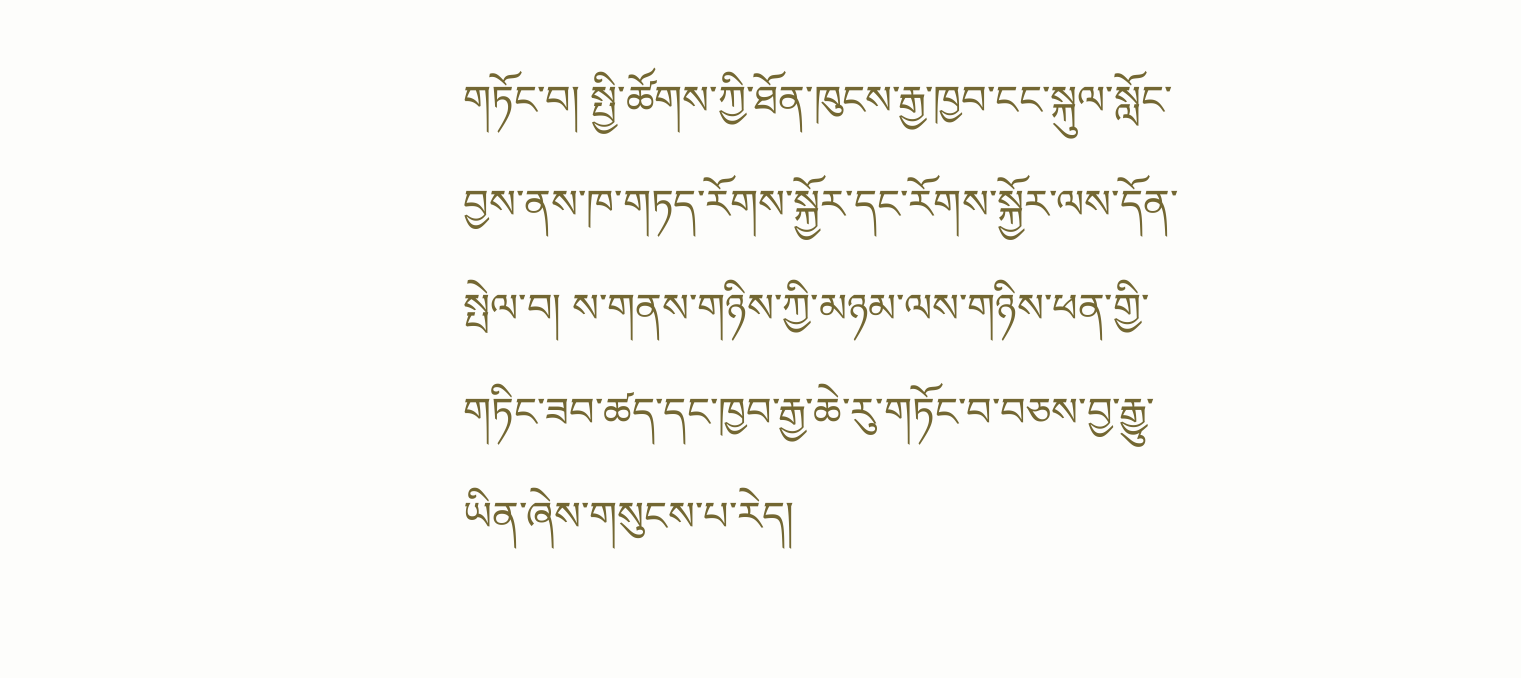གཏོང་བ། སྤྱི་ཚོགས་ཀྱི་ཐོན་ཁུངས་རྒྱ་ཁྱབ་ངང་སྐུལ་སློང་བྱས་ནས་ཁ་གཏད་རོགས་སྐྱོར་དང་རོགས་སྐྱོར་ལས་དོན་སྤེལ་བ། ས་གནས་གཉིས་ཀྱི་མཉམ་ལས་གཉིས་ཕན་གྱི་གཏིང་ཟབ་ཚད་དང་ཁྱབ་རྒྱ་ཆེ་རུ་གཏོང་བ་བཅས་བྱ་རྒྱུ་ཡིན་ཞེས་གསུངས་པ་རེད།